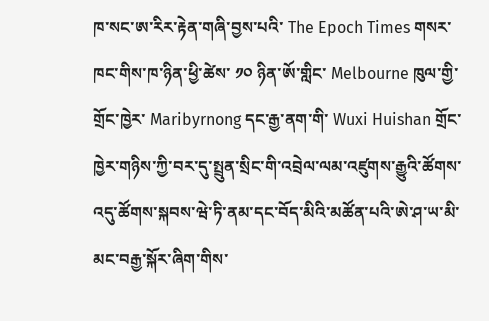ཁ་སང་ཨ་རིར་རྟེན་གཞི་བྱས་པའི་ The Epoch Times གསར་ཁང་གིས་ཁ་ཉིན་ཕྱི་ཚེས་ ༡༠ ཉིན་ཨོ་གླིང་ Melbourne ཁུལ་གྱི་གྲོང་ཁྱེར་ Maribyrnong དང་རྒྱ་ནག་གི་ Wuxi Huishan གྲོང་ཁྱེར་གཉིས་ཀྱི་བར་དུ་སྤྲུན་སྲིང་གི་འབྲེལ་ལམ་འཛུགས་རྒྱུའི་ཚོགས་འདུ་ཚོགས་སྐབས་ཝེ་ཏི་ནམ་དང་བོད་མིའི་མཚོན་པའི་ཨེ་ཤ་ཡ་མི་མང་བརྒྱ་སྐོར་ཞིག་གིས་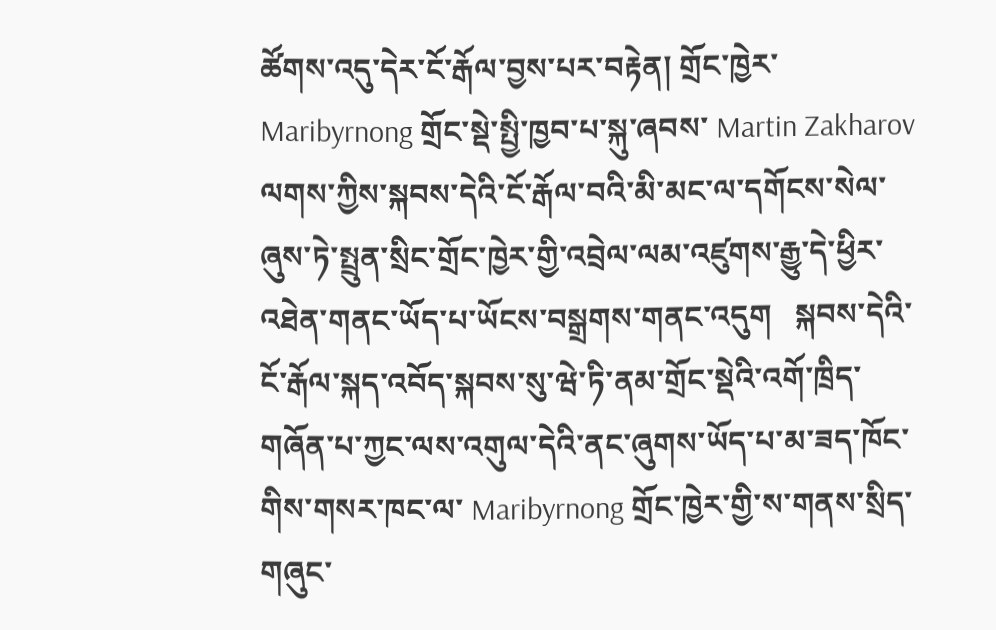ཚོགས་འདུ་དེར་ངོ་རྒོལ་བྱས་པར་བརྟེན། གྲོང་ཁྱེར་ Maribyrnong གྲོང་སྡེ་སྤྱི་ཁྱབ་པ་སྐུ་ཞབས་ Martin Zakharov ལགས་ཀྱིས་སྐབས་དེའི་ངོ་རྒོལ་བའི་མི་མང་ལ་དགོངས་སེལ་ཞུས་ཏེ་སྤྲུན་སྲིང་གྲོང་ཁྱེར་གྱི་འབྲེལ་ལམ་འཛུགས་རྒྱུ་དེ་ཕྱིར་འཐེན་གནང་ཡོད་པ་ཡོངས་བསྒྲགས་གནང་འདུག   སྐབས་དེའི་ངོ་རྒོལ་སྐད་འབོད་སྐབས་སུ་ཝེ་ཏི་ནམ་གྲོང་སྡེའི་འགོ་ཁྲིད་གཞོན་པ་ཀྱང་ལས་འགུལ་དེའི་ནང་ཞུགས་ཡོད་པ་མ་ཟད་ཁོང་གིས་གསར་ཁང་ལ་ Maribyrnong གྲོང་ཁྱེར་གྱི་ས་གནས་སྲིད་གཞུང་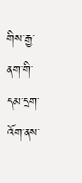གིས་རྒྱ་ནག་གི་དམ་དྲག་འོག་ནས་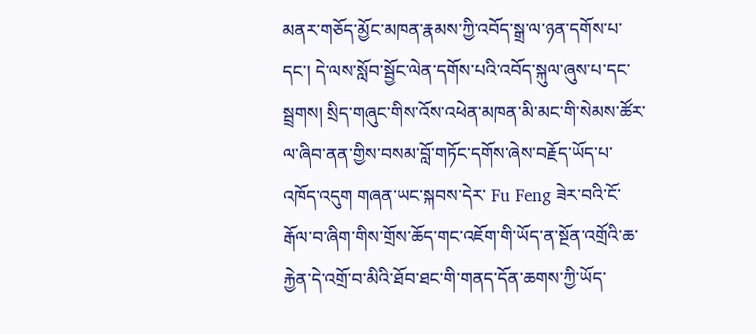མནར་གཅོད་མྱོང་མཁན་རྣམས་ཀྱི་འབོད་སྒྲ་ལ་ཉན་དགོས་པ་དང་། དེ་ལས་སློབ་སྦྱོང་ལེན་དགོས་པའི་འབོད་སྐུལ་ཞུས་པ་དང་སྦྲགས། སྲིད་གཞུང་གིས་འོས་འཕེན་མཁན་མི་མང་གི་སེམས་ཚོར་ལ་ཞིབ་ནན་གྱིས་བསམ་བློ་གཏོང་དགོས་ཞེས་བརྗོད་ཡོད་པ་འཁོད་འདུག གཞན་ཡང་སྐབས་དེར་ Fu Feng ཟེར་བའི་ངོ་རྒོལ་བ་ཞིག་གིས་གྲོས་ཆོད་གང་འཇོག་གི་ཡོད་ན་སྔོན་འགྲོའི་ཆ་རྐྱེན་དེ་འགྲོ་བ་མིའི་ཐོབ་ཐང་གི་གནད་དོན་ཆགས་ཀྱི་ཡོད་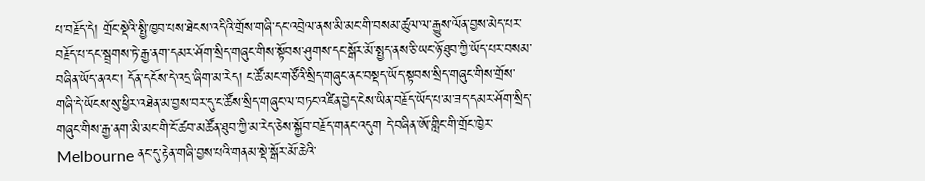པ་བརྗོད་དེ། གྲོང་སྡེའི་སྤྱི་ཁྱབ་པས་ཐེངས་འདིའི་གྲོས་གཞི་དང་འབྲེལ་ནས་མི་མང་གི་བསམ་ཚུལ་ལ་རྒྱུས་ལོན་བྱས་མེད་པར་བརྗོད་པ་དང་སྦྲགས་ཏེ་རྒྱ་ནག་དམར་ཤོག་སྲིད་གཞུང་གིས་སྟོབས་ཤུགས་དང་སྒོར་མོ་སྤྱད་ནས་ཅི་ཡང་ཉོ་ཐུབ་ཀྱི་ཡོད་པར་བསམ་བཞིན་ཡོད་ནའང་། དོན་དངོས་དེ་འདྲ་ཞིག་མ་རེད། ང་ཚོ་མང་གཙོའི་སྲིད་གཞུང་ནང་བསྡད་ཡོད་སྟབས་སྲིད་གཞུང་གིས་གྲོས་གཞི་དེ་ཡོངས་སུ་ཕྱིར་འཐེན་མ་བྱས་བར་དུ་ང་ཚོས་སྲིད་གཞུང་ལ་བཏང་འཛིན་བྱེད་ངེས་ཡིན་བརྗོད་ཡོད་པ་མ་ཟད་དམར་ཤོག་སྲིད་གཞུང་གིས་རྒྱ་ནག་མི་མང་གི་ངོ་ཚབ་མཚོན་ཐུབ་ཀྱི་མ་རེད་ཅེས་སྐྱོབ་བརྗོད་གནང་འདུག དེ་བཞིན་ཨོ་གླིང་གི་གྲོང་ཁྱེར་ Melbourne ནང་དུ་རྟེན་གཞི་བྱས་པའི་གནམ་སྡེ་སྒོར་མོ་ཆེའི་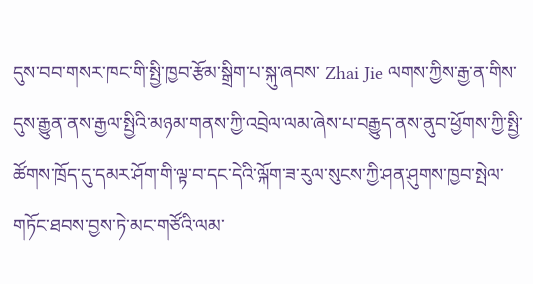དུས་བབ་གསར་ཁང་གི་སྤྱི་ཁྱབ་རྩོམ་སྒྲིག་པ་སྐུ་ཞབས་ Zhai Jie ལགས་ཀྱིས་རྒྱ་ན་གིས་དུས་རྒྱུན་ནས་རྒྱལ་སྤྱིའི་མཉམ་གནས་ཀྱི་འབྲེལ་ལམ་ཞེས་པ་བརྒྱུད་ནས་ནུབ་ཕྱོགས་ཀྱི་སྤྱི་ཚོགས་ཁྲོད་དུ་དམར་ཤོག་གི་ལྟ་བ་དང་དེའི་ལྐོག་ཟ་རུལ་སུངས་ཀྱི་ཤན་ཤུགས་ཁྱབ་སྤེལ་གཏོང་ཐབས་བྱས་ཏེ་མང་གཙོའི་ལམ་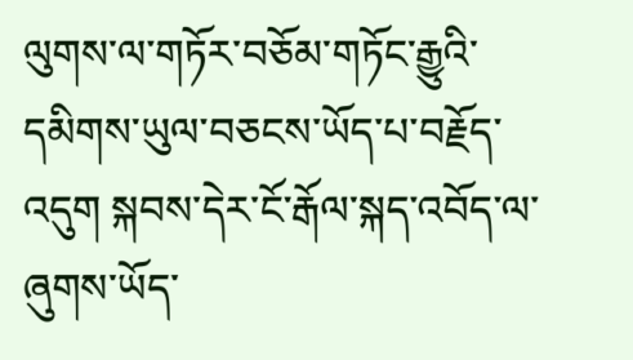ལུགས་ལ་གཏོར་བཅོམ་གཏོང་རྒྱུའི་དམིགས་ཡུལ་བཅངས་ཡོད་པ་བརྗོད་འདུག སྐབས་དེར་ངོ་རྒོལ་སྐད་འབོད་ལ་ཞུགས་ཡོད་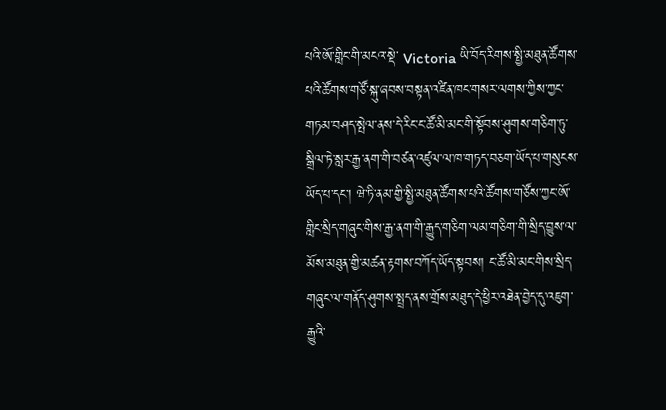པའི་ཨོ་གླིང་གི་མངའ་སྡེ་ Victoria ཡི་བོད་རིགས་སྤྱི་མཐུན་ཚོགས་པའི་ཚོགས་གཙོ་སྐུ་ཞབས་བསྟན་འཛིན་ཁང་གསར་ལགས་ཀྱིས་ཀྱང་གཏམ་བཤད་སྤེལ་ནས་དེ་རིང་ང་ཚོ་མི་མང་གི་སྟོབས་ཤུགས་གཅིག་ཏུ་སྒྲིལ་ཏེ་སླར་རྒྱ་ནག་གི་བཙན་འཛུལ་ལ་ཁ་གཏད་བཅག་ཡོད་པ་གསུངས་ཡོད་པ་དང་། ཝེ་ཏི་ནམ་གྱི་སྤྱི་མཐུན་ཚོགས་པའི་ཚོགས་གཙོས་ཀྱང་ཨོ་གླིང་སྲིད་གཞུང་གིས་རྒྱ་ནག་གི་རྒྱུད་གཅིག་ལམ་གཅིག་གི་སྲིད་བྱུས་ལ་མོས་མཐུན་གྱི་མཚན་རྟགས་བཀོད་ཡོད་སྟབས། ང་ཚོ་མི་མང་གིས་སྲིད་གཞུང་ལ་གནོད་ཤུགས་སྤྲད་ནས་གྲོས་མཐུད་དེ་ཕྱིར་འཐེན་བྱེད་དུ་འཇུག་རྒྱུའི་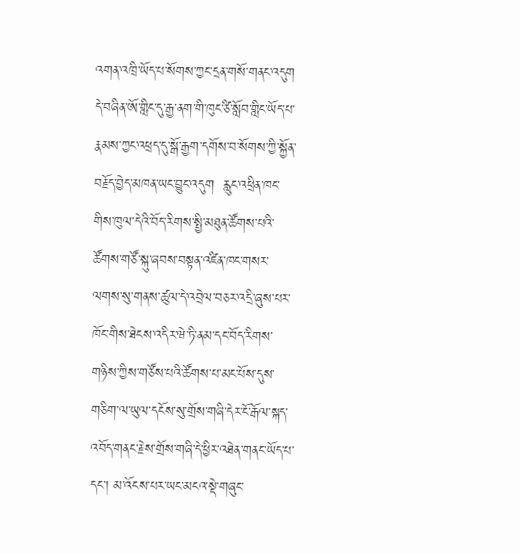འགན་འཁྲི་ཡོད་པ་སོགས་ཀྱང་དྲན་གསོ་གནང་འདུག དེ་བཞིན་ཨོ་གླིང་དུ་རྒྱ་ནག་གི་ཁུང་ཙི་སློབ་གླིང་ཡོད་པ་རྣམས་ཀྱང་འཕྲད་དུ་སྒོ་རྒྱག་དགོས་བ་སོགས་ཀྱི་སྐྱོན་བརྗོད་བྱེད་མཁན་ཡང་བྱུང་འདུག  རླུང་འཕྲིན་ཁང་གིས་ཁུལ་དེའི་བོད་རིགས་སྤྱི་མཐུན་ཚོགས་པའི་ཚོགས་གཙོ་སྐུ་ཞབས་བསྟན་འཛིན་ཁང་གསར་ལགས་སུ་གནས་ཚུལ་དེ་འབྲེལ་བཅར་འདྲི་ཞུས་པར་ཁོང་གིས་ཐེངས་འདིར་ཝེ་ཏི་ནམ་དང་བོད་རིགས་གཉིས་ཀྱིས་གཙོས་པའི་ཚོགས་པ་མང་པོས་དུས་གཅིག་ལ་ཡུལ་དངོས་སུ་གྲོས་གཞི་དེར་ངོ་རྒོལ་སྐད་འབོད་གནང་རྗེས་གྲོས་གཞི་དེ་ཕྱིར་འཐེན་གནང་ཡོད་པ་དང་། མ་འོངས་པར་ཡང་མངའ་སྡེ་གཞུང་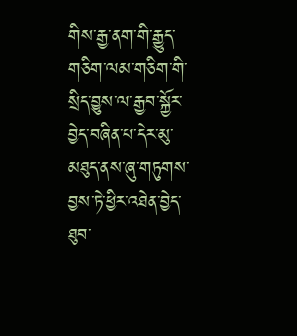གིས་རྒྱ་ནག་གི་རྒྱུད་གཅིག་ལམ་གཅིག་གི་སྲིད་བྱུས་ལ་རྒྱབ་སྐྱོར་བྱེད་བཞིན་པ་དེར་མུ་མཐུད་ནས་ཞུ་གཏུགས་བྱས་ཏེ་ཕྱིར་འཐེན་བྱེད་ཐུབ་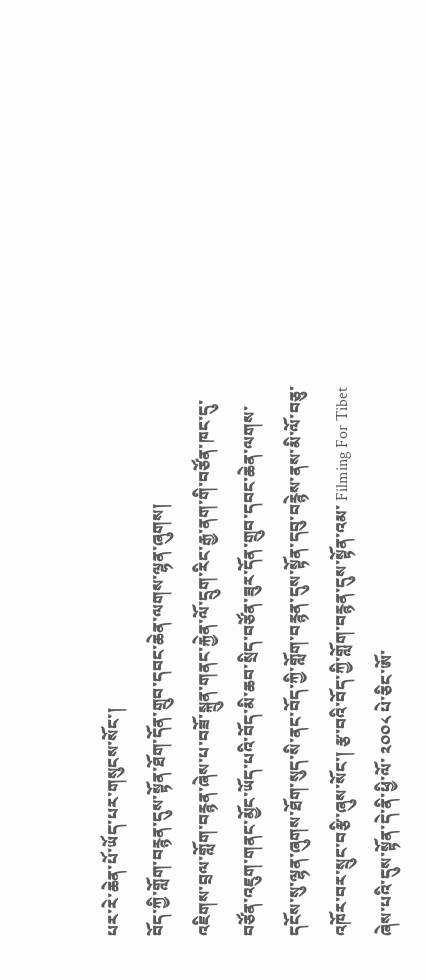པར་རེ་ཆེན་པོ་ཡོད་པར་གསུངས་སོང་།
བོད་ཀྱི་གློག་བརྙན་དུས་སྟོན་ཐོག་དོན་གྲུབ་དབང་ཆེན་ལགས་ལྷན་ཞུགས།
འཇིགས་བྲལ་གློག་བརྙན་ཞེས་པ་བཟོ་སྐྲུན་གནང་རྐྱེན་ལོ་དྲུག་རིང་རྒྱ་ནག་གི་བཙོན་ཁང་དུ་བཙོན་འཇུག་གནང་མྱོང་ཡོད་པའི་བོད་མི་ཆབ་སྲིད་བཙོན་ཟུར་དོན་གྲུབ་དབང་ཆེན་ལགས་དངོས་སུ་ལྷན་ཞུགས་ཐོག་སུད་སི་ནང་བོད་ཀྱི་གློག་བརྙན་དུས་སྟོན་དབུ་བརྙེས་ནས་མི་ལོ་བཅུ་འཁོར་བར་སྲུང་བརྩི་ཞུས་སོང་། རྩ་བའི་བོད་ཀྱི་གློག་བརྙན་དུས་སྟོན་འམ་ Filming For Tibet ཞེས་པའི་དུས་སྟོན་དེ་ནི་ཕྱི་ལོ་ ༢༠༠༨ པེ་ཅིང་ཨོ་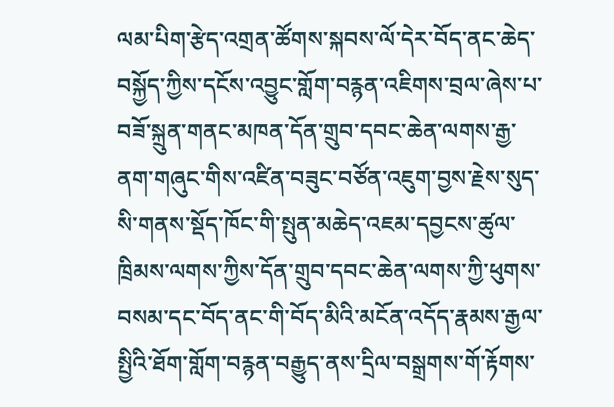ལམ་པིག་རྩེད་འགྲན་ཚོགས་སྐབས་ལོ་དེར་བོད་ནང་ཆེད་བསྐྱོད་ཀྱིས་དངོས་འབྱུང་གློག་བརྙན་འཇིགས་བྲལ་ཞེས་པ་བཟོ་སྐྲུན་གནང་མཁན་དོན་གྲུབ་དབང་ཆེན་ལགས་རྒྱ་ནག་གཞུང་གིས་འཛིན་བཟུང་བཙོན་འཇུག་བྱས་རྗེས་སུད་སི་གནས་སྡོད་ཁོང་གི་སྤུན་མཆེད་འཇམ་དབྱངས་ཚུལ་ཁྲིམས་ལགས་ཀྱིས་དོན་གྲུབ་དབང་ཆེན་ལགས་ཀྱི་ཕུགས་བསམ་དང་བོད་ནང་གི་བོད་མིའི་མངོན་འདོད་རྣམས་རྒྱལ་སྤྱིའི་ཐོག་གློག་བརྙན་བརྒྱུད་ནས་དྲིལ་བསྒྲགས་གོ་རྟོགས་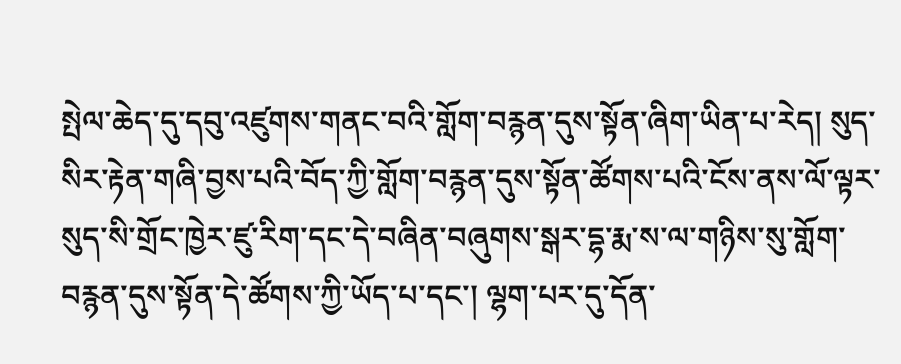སྤེལ་ཆེད་དུ་དབུ་འཛུགས་གནང་བའི་གློག་བརྙན་དུས་སྟོན་ཞིག་ཡིན་པ་རེད། སུད་སིར་རྟེན་གཞི་བྱས་པའི་བོད་ཀྱི་གློག་བརྙན་དུས་སྟོན་ཚོགས་པའི་ངོས་ནས་ལོ་ལྟར་སུད་སི་གྲོང་ཁྱེར་ཛུ་རིག་དང་དེ་བཞིན་བཞུགས་སྒར་དྷ་རྨ་ས་ལ་གཉིས་སུ་གློག་བརྙན་དུས་སྟོན་དེ་ཚོགས་ཀྱི་ཡོད་པ་དང་། ལྷག་པར་དུ་དོན་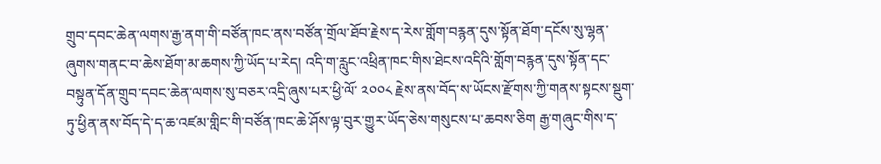གྲུབ་དབང་ཆེན་ལགས་རྒྱ་ནག་གི་བཙོན་ཁང་ནས་བཙོན་གྲོལ་ཐོབ་རྗེས་ད་རེས་གློག་བརྙན་དུས་སྟོན་ཐོག་དངོས་སུ་ལྷན་ཞུགས་གནང་བ་ཆེས་ཐོག་མ་ཆགས་ཀྱི་ཡོད་པ་རེད། འདི་ག་རླུང་འཕྲིན་ཁང་གིས་ཐེངས་འདིའི་གློག་བརྙན་དུས་སྟོན་དང་བསྟུན་དོན་གྲུབ་དབང་ཆེན་ལགས་སུ་བཅར་འདྲི་ཞུས་པར་ཕྱི་ལོ་ ༢༠༠༨ རྗེས་ནས་བོད་ས་ཡོངས་རྫོགས་ཀྱི་གནས་སྟངས་སྡུག་ཏུ་ཕྱིན་ནས་བོད་དེ་ད་ཆ་འཛམ་གླིང་གི་བཙོན་ཁང་ཆེ་ཤོས་ལྟ་བུར་གྱུར་ཡོད་ཅེས་གསུངས་པ་ཆབས་ཅིག རྒྱ་གཞུང་གིས་ད་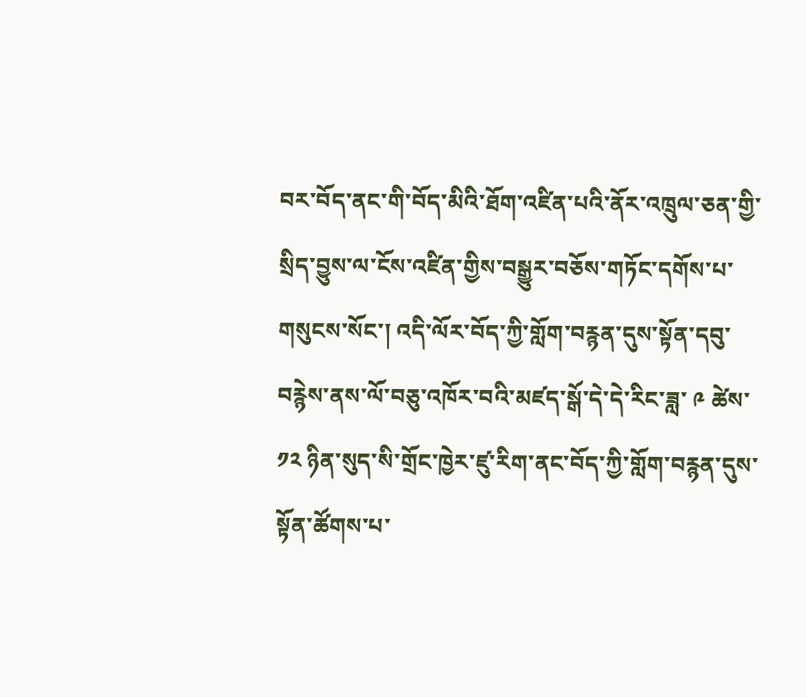བར་བོད་ནང་གི་བོད་མིའི་ཐོག་འཛིན་པའི་ནོར་འཁྲུལ་ཅན་གྱི་སྲིད་བྱུས་ལ་ངོས་འཛིན་གྱིས་བསྒྱུར་བཅོས་གཏོང་དགོས་པ་གསུངས་སོང་། འདི་ལོར་བོད་ཀྱི་གློག་བརྙན་དུས་སྟོན་དབུ་བརྙེས་ནས་ལོ་བཅུ་འཁོར་བའི་མཛད་སྒོ་དེ་དེ་རིང་ཟླ་ ༩ ཚེས་ ༡༢ ཉིན་སུད་སི་གྲོང་ཁྱེར་ཛུ་རིག་ནང་བོད་ཀྱི་གློག་བརྙན་དུས་སྟོན་ཚོགས་པ་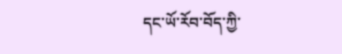དང་ཡོ་རོབ་བོད་ཀྱི་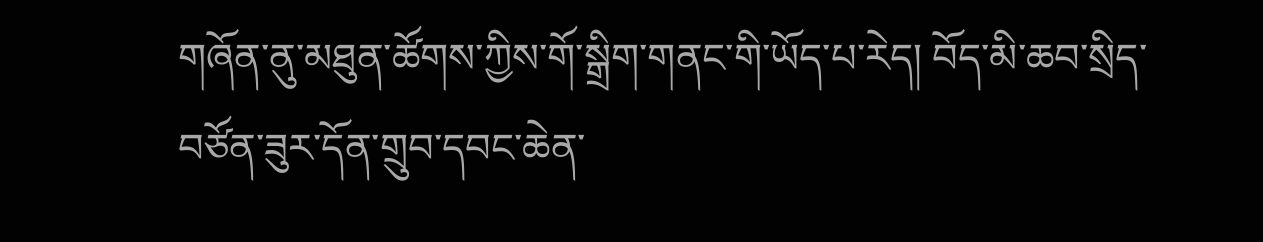གཞོན་ནུ་མཐུན་ཚོགས་ཀྱིས་གོ་སྒྲིག་གནང་གི་ཡོད་པ་རེད། བོད་མི་ཆབ་སྲིད་བཙོན་ཟུར་དོན་གྲུབ་དབང་ཆེན་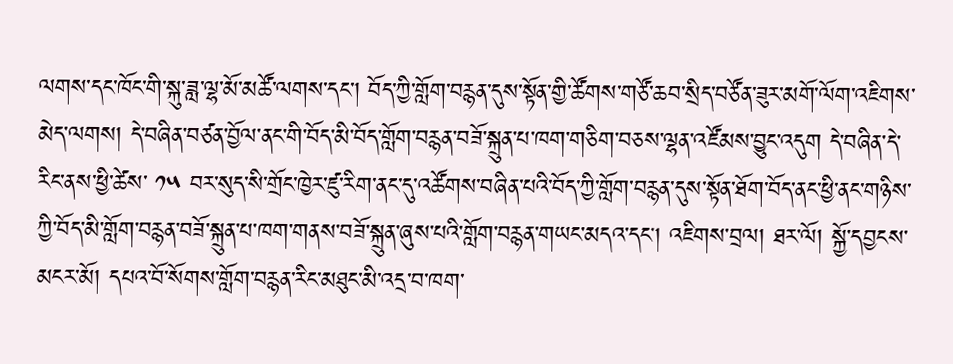ལགས་དང་ཁོང་གི་སྐུ་ཟླ་ལྷ་མོ་མཚོ་ལགས་དང་། བོད་ཀྱི་གློག་བརྙན་དུས་སྟོན་གྱི་ཚོགས་གཙོ་ཆབ་སྲིད་བཙོན་ཟུར་མགོ་ལོག་འཇིགས་མེད་ལགས། དེ་བཞིན་བཙན་བྱོལ་ནང་གི་བོད་མི་བོད་གློག་བརྙན་བཟོ་སྐྲུན་པ་ཁག་གཅིག་བཅས་ལྷན་འཛོམས་བྱུང་འདུག དེ་བཞིན་དེ་རིང་ནས་ཕྱི་ཚེས་ ༡༥ བར་སུད་སི་གྲོང་ཁྱེར་ཛུ་རིག་ནང་དུ་འཚོགས་བཞིན་པའི་བོད་ཀྱི་གློག་བརྙན་དུས་སྟོན་ཐོག་བོད་ནང་ཕྱི་ནང་གཉིས་ཀྱི་བོད་མི་གློག་བརྙན་བཟོ་སྐྲུན་པ་ཁག་གནས་བཟོ་སྐྲུན་ཞུས་པའི་གློག་བརྙན་གཡང་མདའ་དང། འཇིགས་བྲལ། ཐར་ལོ། སྐྱོ་དབྱངས་མངར་མོ། དཔའ་བོ་སོགས་གློག་བརྙན་རིང་མཐུང་མི་འདྲ་བ་ཁག་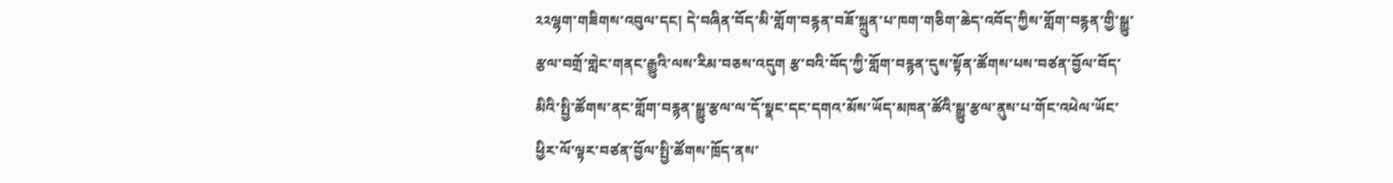༢༢ལྷག་གཟིགས་འབུལ་དང། དེ་བཞིན་བོད་མི་གློག་བརྙན་བཟོ་སྐྲུན་པ་ཁག་གཅིག་ཆེད་འབོད་ཀྱིས་གློག་བརྙན་གྱི་སྒྱུ་རྩལ་བགྲོ་གླེང་གནང་རྒྱུའི་ལས་རིམ་བཅས་འདུག རྩ་བའི་བོད་ཀྱི་གློག་བརྙན་དུས་སྟོན་ཚོགས་པས་བཙན་བྱོལ་བོད་མིའི་སྤྱི་ཚོགས་ནང་གློག་བརྙན་སྒྱུ་རྩལ་ལ་དོ་སྣང་དང་དགའ་མོས་ཡོད་མཁན་ཚོའི་སྒྱུ་རྩལ་ནུས་པ་གོང་འཕེལ་ཡོང་ཕྱིར་ལོ་ལྟར་བཙན་བྱོལ་སྤྱི་ཚོགས་ཁྲོད་ནས་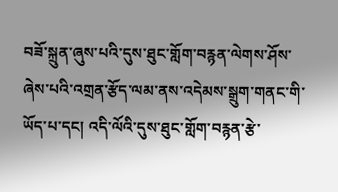བཟོ་སྐྲུན་ཞུས་པའི་དུས་ཐུང་གློག་བརྙན་ལེགས་ཤོས་ཞེས་པའི་འགྲན་རྩོད་ལམ་ནས་འདེམས་སྒྲུག་གནང་གི་ཡོད་པ་དང། འདི་ལོའི་དུས་ཐུང་གློག་བརྙན་རྩེ་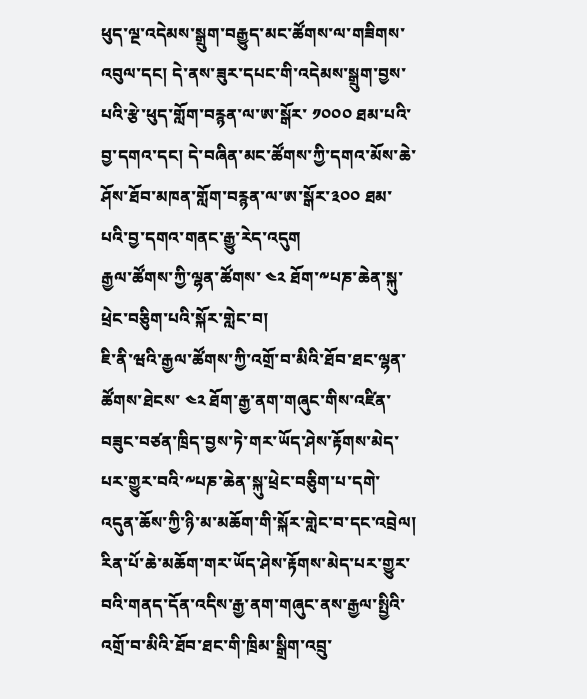ཕུད་ལྔ་འདེམས་སྒྲུག་བརྒྱུད་མང་ཚོགས་ལ་གཟིགས་འབུལ་དང། དེ་ནས་ཟུར་དཔང་གི་འདེམས་སྒྲུག་བྱས་པའི་རྩེ་ཕུད་གློག་བརྙན་ལ་ཨ་སྒོར་ ༡༠༠༠ ཐམ་པའི་བྱ་དགའ་དང། དེ་བཞིན་མང་ཚོགས་ཀྱི་དགའ་མོས་ཆེ་ཤོས་ཐོབ་མཁན་གློག་བརྙན་ལ་ཨ་སྒོར་༣༠༠ ཐམ་པའི་བྱ་དགའ་གནང་རྒྱུ་རེད་འདུག
རྒྱལ་ཚོགས་ཀྱི་ལྷན་ཚོགས་ ༤༢ ཐོག་༸པཎ་ཆེན་སྐུ་ཕྲེང་བཅིུག་པའི་སྐོར་གླེང་བ།
ཇི་ནི་ཝའི་རྒྱལ་ཚོགས་ཀྱི་འགྲོ་བ་མིའི་ཐོབ་ཐང་ལྷན་ཚོགས་ཐེངས་ ༤༢ ཐོག་རྒྱ་ནག་གཞུང་གིས་འཛིན་བཟུང་བཙན་ཁྲིད་བྱས་ཏེ་གར་ཡོད་ཤེས་རྟོགས་མེད་པར་གྱུར་བའི་༸པཎ་ཆེན་སྐུ་ཕྲེང་བཅིུག་པ་དགེ་འདུན་ཆོས་ཀྱི་ཉི་མ་མཆོག་གི་སྐོར་གླེང་བ་དང་འབྲེལ། རིན་པོ་ཆེ་མཆོག་གར་ཡོད་ཤེས་རྟོགས་མེད་པར་གྱུར་བའི་གནད་དོན་འདིས་རྒྱ་ནག་གཞུང་ནས་རྒྱལ་སྤྱིའི་འགྲོ་བ་མིའི་ཐོབ་ཐང་གི་ཁྲིམ་སྒྲིག་འབྲུ་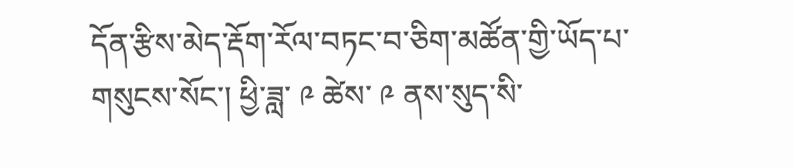དོན་རྩིས་མེད་རྡོག་རོལ་བཏང་བ་ཅིག་མཚོན་གྱི་ཡོད་པ་གསུངས་སོང་། ཕྱི་ཟླ་ ༩ ཚེས་ ༩ ནས་སུད་སི་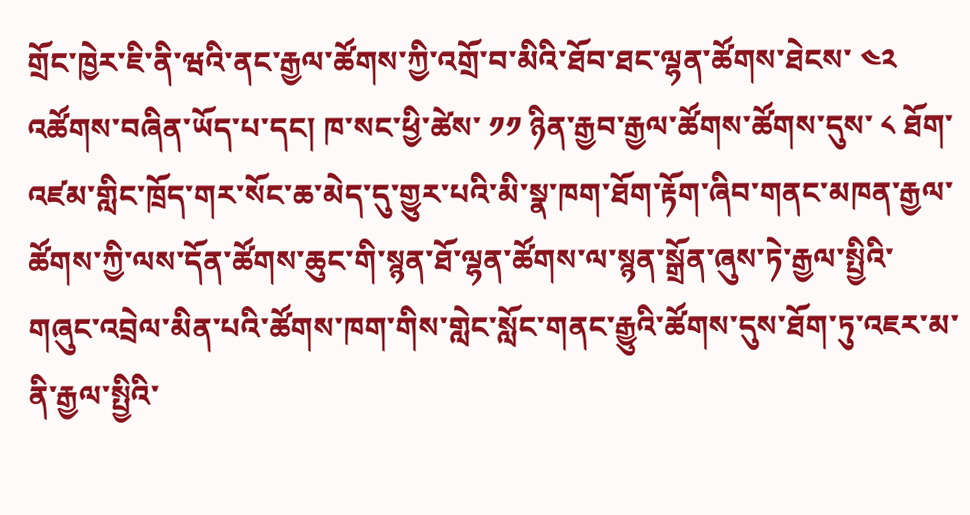གྲོང་ཁྱེར་ཇི་ནི་ཝའི་ནང་རྒྱལ་ཚོགས་ཀྱི་འགྲོ་བ་མིའི་ཐོབ་ཐང་ལྷན་ཚོགས་ཐེངས་ ༤༢ འཚོགས་བཞིན་ཡོད་པ་དང། ཁ་སང་ཕྱི་ཚེས་ ༡༡ ཉིན་རྒྱབ་རྒྱལ་ཚོགས་ཚོགས་དུས་ ༨ ཐོག་འཛམ་གླིང་ཁྲོད་གར་སོང་ཆ་མེད་དུ་གྱུར་པའི་མི་སྣ་ཁག་ཐོག་རྟོག་ཞིབ་གནང་མཁན་རྒྱལ་ཚོགས་ཀྱི་ལས་དོན་ཚོགས་ཆུང་གི་སྙན་ཐོ་ལྷན་ཚོགས་ལ་སྙན་སྒྲོན་ཞུས་ཏེ་རྒྱལ་སྤྱིའི་གཞུང་འབྲེལ་མིན་པའི་ཚོགས་ཁག་གིས་གླེང་སློང་གནང་རྒྱུའི་ཚོགས་དུས་ཐོག་ཏུ་འཇར་མ་ནི་རྒྱལ་སྤྱིའི་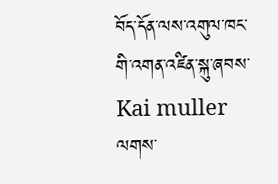བོད་དོན་ལས་འགུལ་ཁང་གི་འགན་འཛིན་སྐུ་ཞབས་ Kai muller ལགས་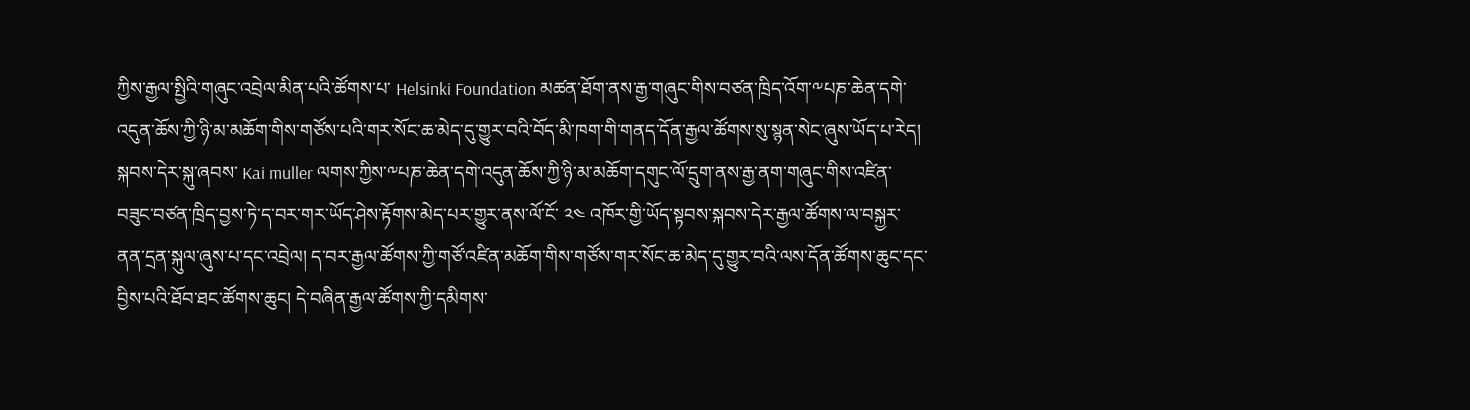ཀྱིས་རྒྱལ་སྤྱིའི་གཞུང་འབྲེལ་མིན་པའི་ཚོགས་པ་ Helsinki Foundation མཚན་ཐོག་ནས་རྒྱ་གཞུང་གིས་བཙན་ཁྲིད་འོག་༸པཎ་ཆེན་དགེ་འདུན་ཆོས་ཀྱི་ཉི་མ་མཆོག་གིས་གཙོས་པའི་གར་སོང་ཆ་མེད་དུ་གྱུར་བའི་བོད་མི་ཁག་གི་གནད་དོན་རྒྱལ་ཚོགས་སུ་སྙན་སེང་ཞུས་ཡོད་པ་རེད། སྐབས་དེར་སྐུ་ཞབས་ Kai muller ལགས་ཀྱིས་༸པཎ་ཆེན་དགེ་འདུན་ཆོས་ཀྱི་ཉི་མ་མཆོག་དགུང་ལོ་དྲུག་ནས་རྒྱ་ནག་གཞུང་གིས་འཛིན་བཟུང་བཙན་ཁྲིད་བྱས་ཏེ་ད་བར་གར་ཡོད་ཤེས་རྟོགས་མེད་པར་གྱུར་ནས་ལོ་ངོ་ ༢༤ འཁོར་གྱི་ཡོད་སྟབས་སྐབས་དེར་རྒྱལ་ཚོགས་ལ་བསྐྱར་ནན་དྲན་སྐུལ་ཞུས་པ་དང་འབྲེལ། ད་བར་རྒྱལ་ཚོགས་ཀྱི་གཙོ་འཛིན་མཆོག་གིས་གཙོས་གར་སོང་ཆ་མེད་དུ་གྱུར་བའི་ལས་དོན་ཚོགས་ཆུང་དང་བྱིས་པའི་ཐོབ་ཐང་ཚོགས་ཆུང། དེ་བཞིན་རྒྱལ་ཚོགས་ཀྱི་དམིགས་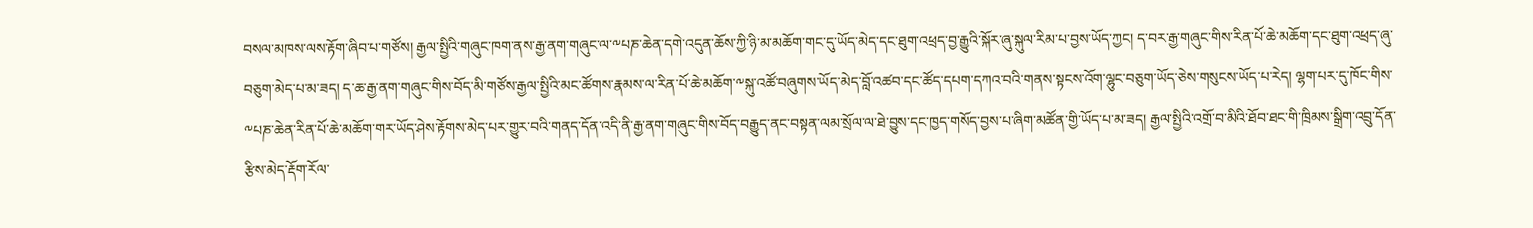བསལ་མཁས་ལས་རྟོག་ཞིབ་པ་གཙོས། རྒྱལ་སྤྱིའི་གཞུང་ཁག་ནས་རྒྱ་ནག་གཞུང་ལ་༸པཎ་ཆེན་དགེ་འདུན་ཆོས་ཀྱི་ཉི་མ་མཆོག་གང་དུ་ཡོད་མེད་དང་ཐུག་འཕྲད་བྱ་རྒྱུའི་སྐོར་ཞུ་སྐུལ་རིམ་པ་བྱས་ཡོད་ཀྱང། ད་བར་རྒྱ་གཞུང་གིས་རིན་པོ་ཆེ་མཆོག་དང་ཐུག་འཕྲད་ཞུ་བཅུག་མེད་པ་མ་ཟད། ད་ཆ་རྒྱ་ནག་གཞུང་གིས་བོད་མི་གཙོས་རྒྱལ་སྤྱིའི་མང་ཚོགས་རྣམས་ལ་རིན་པོ་ཆེ་མཆོག་༸སྐུ་འཚོ་བཞུགས་ཡོད་མེད་བློ་འཚབ་དང་ཚོད་དཔག་དཀའ་བའི་གནས་སྟངས་འོག་ལྷུང་བཅུག་ཡོད་ཅེས་གསུངས་ཡོད་པ་རེད། ལྷག་པར་དུ་ཁོང་གིས་༸པཎ་ཆེན་རིན་པོ་ཆེ་མཆོག་གར་ཡོད་ཤེས་རྟོགས་མེད་པར་གྱུར་བའི་གནད་དོན་འདི་ནི་རྒྱ་ནག་གཞུང་གིས་བོད་བརྒྱུད་ནང་བསྟན་ལམ་སྲོལ་ལ་ཐེ་བྱུས་དང་ཁྱད་གསོད་བྱས་པ་ཞིག་མཚོན་གྱི་ཡོད་པ་མ་ཟད། རྒྱལ་སྤྱིའི་འགྲོ་བ་མིའི་ཐོབ་ཐང་གི་ཁྲིམས་སྒྲིག་འབྲུ་དོན་རྩིས་མེད་རྡོག་རོལ་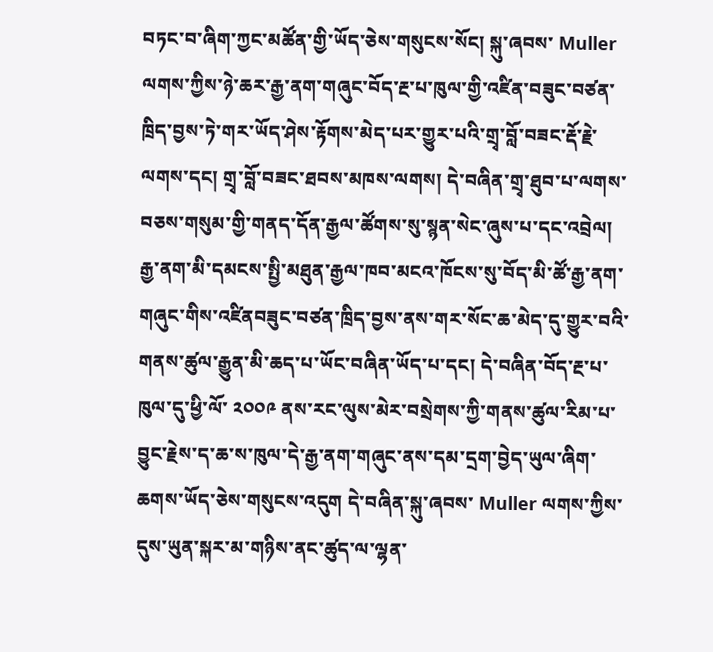བཏང་བ་ཞིག་ཀྱང་མཚོན་གྱི་ཡོད་ཅེས་གསུངས་སོང། སྐུ་ཞབས་ Muller ལགས་ཀྱིས་ཉེ་ཆར་རྒྱ་ནག་གཞུང་བོད་རྔ་པ་ཁུལ་གྱི་འཛིན་བཟུང་བཙན་ཁྲིད་བྱས་ཏེ་གར་ཡོད་ཤེས་རྟོགས་མེད་པར་གྱུར་པའི་གྲྭ་བློ་བཟང་རྡོ་རྗེ་ལགས་དང། གྲྭ་བློ་བཟང་ཐབས་མཁས་ལགས། དེ་བཞིན་གྲྭ་ཐུབ་པ་ལགས་བཅས་གསུམ་གྱི་གནད་དོན་རྒྱལ་ཚོགས་སུ་སྙན་སེང་ཞུས་པ་དང་འབྲེལ། རྒྱ་ནག་མི་དམངས་སྤྱི་མཐུན་རྒྱལ་ཁབ་མངའ་ཁོངས་སུ་བོད་མི་ཚོ་རྒྱ་ནག་གཞུང་གིས་འཛིནབཟུང་བཙན་ཁྲིད་བྱས་ནས་གར་སོང་ཆ་མེད་དུ་གྱུར་བའི་གནས་ཚུལ་རྒྱུན་མི་ཆད་པ་ཡོང་བཞིན་ཡོད་པ་དང། དེ་བཞིན་བོད་རྔ་པ་ཁུལ་དུ་ཕྱི་ལོ་ ༢༠༠༩ ནས་རང་ལུས་མེར་བསྲེགས་ཀྱི་གནས་ཚུལ་རིམ་པ་བྱུང་རྗེས་ད་ཆ་ས་ཁུལ་དེ་རྒྱ་ནག་གཞུང་ནས་དམ་དྲག་བྱེད་ཡུལ་ཞིག་ཆགས་ཡོད་ཅེས་གསུངས་འདུག དེ་བཞིན་སྐུ་ཞབས་ Muller ལགས་ཀྱིས་དུས་ཡུན་སྐར་མ་གཉིས་ནང་ཚུད་ལ་ལྷན་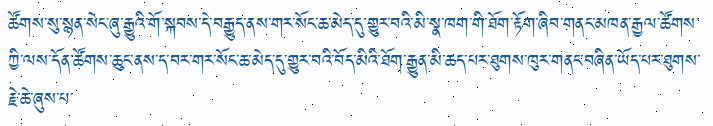ཚོགས་སུ་སྙན་སེང་ཞུ་རྒྱུའི་གོ་སྐབས་དེ་བརྒྱུད་ནས་གར་སོང་ཆ་མེད་དུ་གྱུར་བའི་མི་སྣ་ཁག་གི་ཐོག་རྟོག་ཞིབ་གནང་མཁན་རྒྱལ་ཚོགས་ཀྱི་ལས་དོན་ཚོགས་ཆུང་ནས་ད་བར་གར་སོང་ཆ་མེད་དུ་གྱུར་བའི་བོད་མིའི་ཐོག་རྒྱུན་མི་ཆད་པར་ཐུགས་ཁུར་གནང་བཞིན་ཡོད་པར་ཐུགས་རྗེ་ཆེ་ཞུས་པ་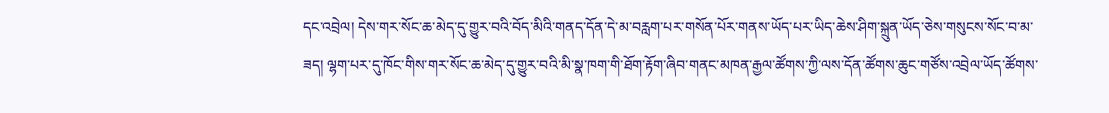དང་འབྲེལ། དེས་གར་སོང་ཆ་མེད་དུ་གྱུར་བའི་བོད་མིའི་གནད་དོན་དེ་མ་བརླག་པར་གསོན་པོར་གནས་ཡོད་པར་ཡིད་ཆེས་ཤིག་སྐྲུན་ཡོད་ཅེས་གསུངས་སོང་བ་མ་ཟད། ལྷག་པར་དུ་ཁོང་གིས་གར་སོང་ཆ་མེད་དུ་གྱུར་བའི་མི་སྣ་ཁག་གི་ཐོག་རྟོག་ཞིབ་གནང་མཁན་རྒྱལ་ཚོགས་ཀྱི་ལས་དོན་ཚོགས་ཆུང་གཙོས་འབྲེལ་ཡོད་ཚོགས་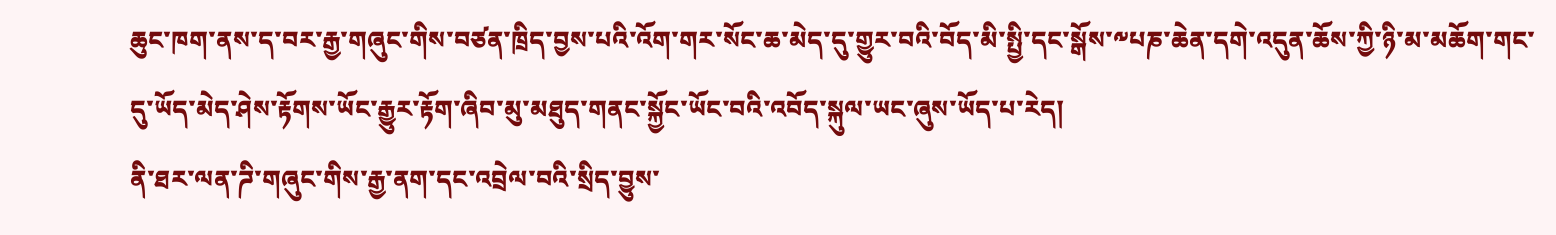ཆུང་ཁག་ནས་ད་བར་རྒྱ་གཞུང་གིས་བཙན་ཁྲིད་བྱས་པའི་འོག་གར་སོང་ཆ་མེད་དུ་གྱུར་བའི་བོད་མི་སྤྱི་དང་སྒོས་༸པཎ་ཆེན་དགེ་འདུན་ཆོས་ཀྱི་ཉི་མ་མཆོག་གང་དུ་ཡོད་མེད་ཤེས་རྟོགས་ཡོང་རྒྱུར་རྟོག་ཞིབ་མུ་མཐུད་གནང་སྐྱོང་ཡོང་བའི་འབོད་སྐུལ་ཡང་ཞུས་ཡོད་པ་རེད།
ནི་ཐར་ལན་ཌི་གཞུང་གིས་རྒྱ་ནག་དང་འབྲེལ་བའི་སྲིད་བྱུས་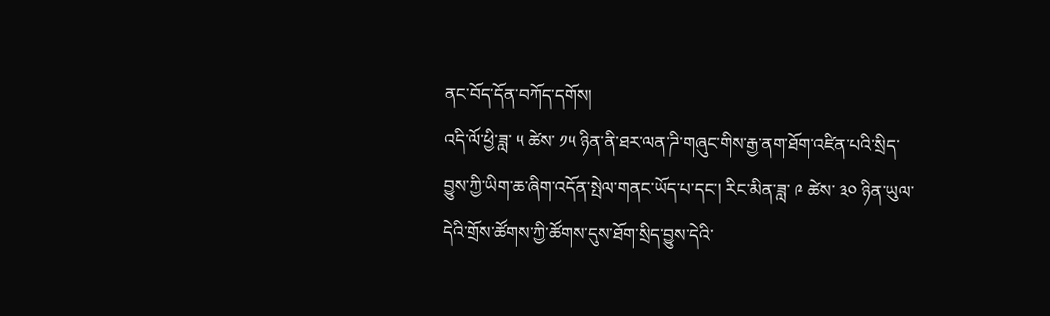ནང་བོད་དོན་བཀོད་དགོས།
འདི་ལོ་ཕྱི་ཟླ་ ༥ ཚེས་ ༡༥ ཉིན་ནི་ཐར་ལན་ཌི་གཞུང་གིས་རྒྱ་ནག་ཐོག་འཛིན་པའི་སྲིད་བྱུས་ཀྱི་ཡིག་ཆ་ཞིག་འདོན་སྤེལ་གནང་ཡོད་པ་དང་། རིང་མིན་ཟླ་ ༩ ཚེས་ ༣༠ ཉིན་ཡུལ་དེའི་གྲོས་ཚོགས་ཀྱི་ཚོགས་དུས་ཐོག་སྲིད་བྱུས་དེའི་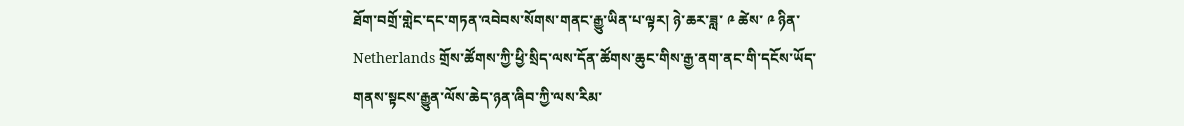ཐོག་བགྲོ་གླེང་དང་གཏན་འབེབས་སོགས་གནང་རྒྱུ་ཡིན་པ་ལྟར། ཉེ་ཆར་ཟླ་ ༩ ཚེས་ ༩ ཉིན་ Netherlands གྲོས་ཚོགས་ཀྱི་ཕྱི་སྲིད་ལས་དོན་ཚོགས་ཆུང་གིས་རྒྱ་ནག་ནང་གི་དངོས་ཡོད་གནས་སྟངས་རྒྱུན་ལོས་ཆེད་ཉན་ཞིབ་ཀྱི་ལས་རིམ་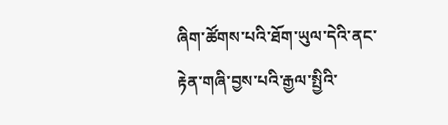ཞིག་ཚོགས་པའི་ཐོག་ཡུལ་དེའི་ནང་རྟེན་གཞི་བྱས་པའི་རྒྱལ་སྤྱིའི་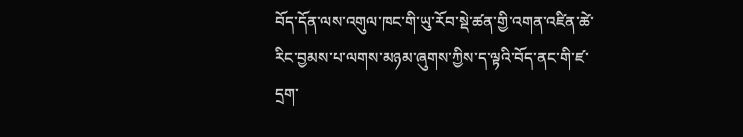བོད་དོན་ལས་འགུལ་ཁང་གི་ཡུ་རོབ་སྡེ་ཚན་གྱི་འགན་འཛིན་ཚེ་རིང་བྱམས་པ་ལགས་མཉམ་ཞུགས་ཀྱིས་ད་ལྟའི་བོད་ནང་གི་ཛ་དྲག་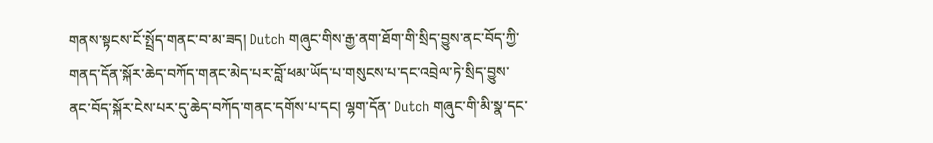གནས་སྟངས་ངོ་སྤྲོད་གནང་བ་མ་ཟད། Dutch གཞུང་གིས་རྒྱ་ནག་ཐོག་གི་སྲིད་བྱུས་ནང་བོད་ཀྱི་གནད་དོན་སྐོར་ཆེད་བཀོད་གནང་མེད་པར་བློ་ཕམ་ཡོད་པ་གསུངས་པ་དང་འབྲེལ་ཏེ་སྲིད་བྱུས་ནང་བོད་སྐོར་ངེས་པར་དུ་ཆེད་བཀོད་གནང་དགོས་པ་དང། ལྷག་དོན་ Dutch གཞུང་གི་མི་སྣ་དང་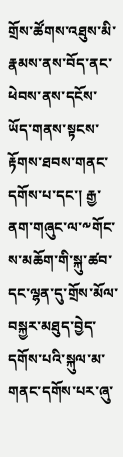གྲོས་ཚོགས་འཐུས་མི་རྣམས་ནས་བོད་ནང་ཕེབས་ནས་དངོས་ཡོད་གནས་སྟངས་རྟོགས་ཐབས་གནང་དགོས་པ་དང་། རྒྱ་ནག་གཞུང་ལ་༸གོང་ས་མཆོག་གི་སྐུ་ཚབ་དང་ལྷན་དུ་གྲོས་མོལ་བསྐྱར་མཐུད་བྱེད་དགོས་པའི་སྐུལ་མ་གནང་དགོས་པར་ཞུ་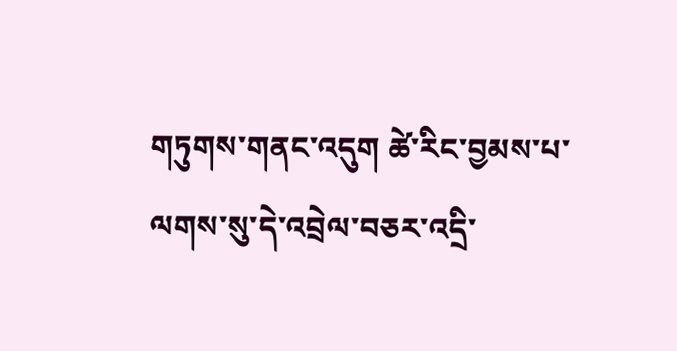གཏུགས་གནང་འདུག ཚེ་རིང་བྱམས་པ་ལགས་སུ་དེ་འབྲེལ་བཅར་འདྲི་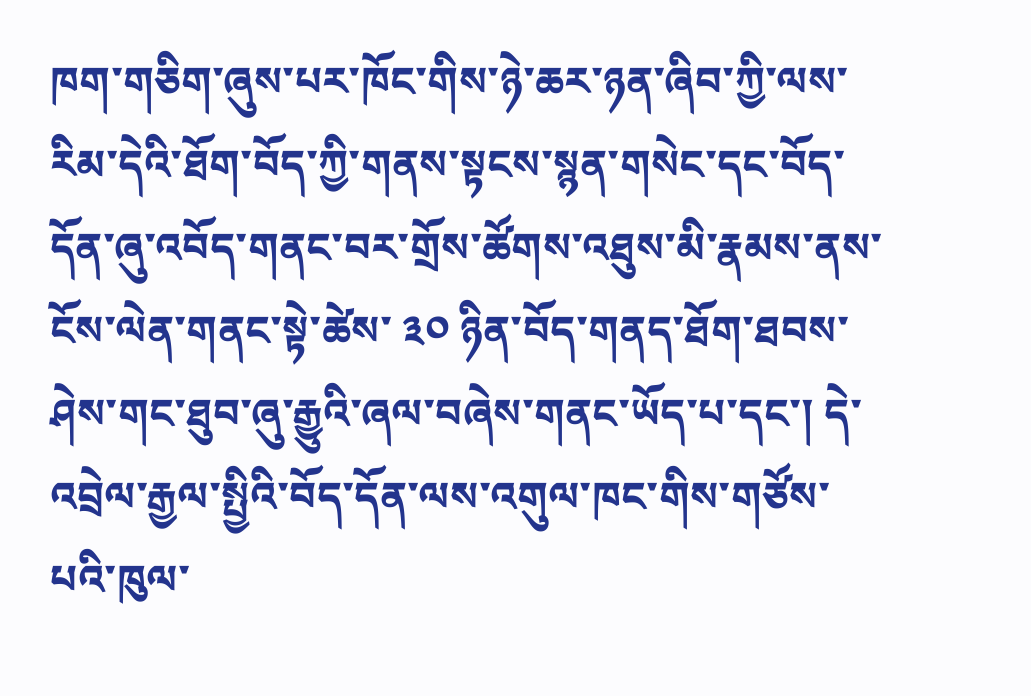ཁག་གཅིག་ཞུས་པར་ཁོང་གིས་ཉེ་ཆར་ཉན་ཞིབ་ཀྱི་ལས་རིམ་དེའི་ཐོག་བོད་ཀྱི་གནས་སྟངས་སྙན་གསེང་དང་བོད་དོན་ཞུ་འབོད་གནང་བར་གྲོས་ཚོགས་འཐུས་མི་རྣམས་ནས་ངོས་ལེན་གནང་སྟེ་ཚེས་ ༣༠ ཉིན་བོད་གནད་ཐོག་ཐབས་ཤེས་གང་ཐུབ་ཞུ་རྒྱུའི་ཞལ་བཞེས་གནང་ཡོད་པ་དང་། དེ་འབྲེལ་རྒྱལ་སྤྱིའི་བོད་དོན་ལས་འགུལ་ཁང་གིས་གཙོས་པའི་ཁུལ་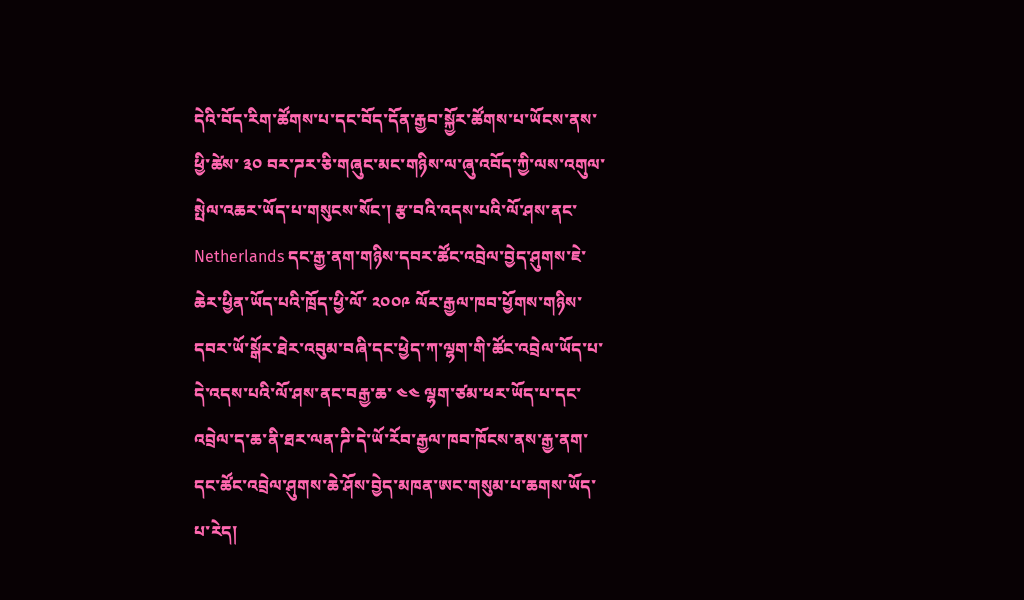དེའི་བོད་རིག་ཚོགས་པ་དང་བོད་དོན་རྒྱབ་སྐྱོར་ཚོགས་པ་ཡོངས་ནས་ཕྱི་ཚེས་ ༣༠ བར་ཌར་ཅི་གཞུང་མང་གཉིས་ལ་ཞུ་འབོད་ཀྱི་ལས་འགུལ་སྤེལ་འཆར་ཡོད་པ་གསུངས་སོང་། རྩ་བའི་འདས་པའི་ལོ་ཤས་ནང་ Netherlands དང་རྒྱ་ནག་གཉིས་དབར་ཚོང་འབྲེལ་བྱེད་ཤུགས་ཇེ་ཆེར་ཕྱིན་ཡོད་པའི་ཁྲོད་ཕྱི་ལོ་ ༢༠༠༩ ལོར་རྒྱལ་ཁབ་ཕྱོགས་གཉིས་དབར་ཡོ་སྒོར་ཐེར་འབུམ་བཞི་དང་ཕྱེད་ཀ་ལྷག་གི་ཚོང་འབྲེལ་ཡོད་པ་དེ་འདས་པའི་ལོ་ཤས་ནང་བརྒྱ་ཆ་ ༤༤ ལྷག་ཙམ་ཕར་ཡོད་པ་དང་འབྲེལ་ད་ཆ་ནི་ཐར་ལན་ཌི་དེ་ཡོ་རོབ་རྒྱལ་ཁབ་ཁོངས་ནས་རྒྱ་ནག་དང་ཚོང་འབྲེལ་ཤུགས་ཆེ་ཤོས་བྱེད་མཁན་ཨང་གསུམ་པ་ཆགས་ཡོད་པ་རེད།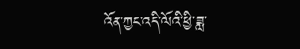འོན་ཀྱང་འདི་ལོའི་ཕྱི་ཟླ་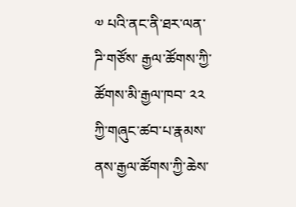༧ པའི་ནང་ནི་ཐར་ལན་ཌི་གཙོས་ རྒྱལ་ཚོགས་ཀྱི་ཚོགས་མི་རྒྱལ་ཁབ་ ༢༢ ཀྱི་གཞུང་ཚབ་པ་རྣམས་ནས་རྒྱལ་ཚོགས་ཀྱི་ཆེས་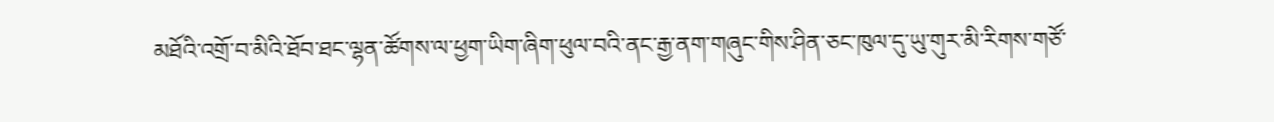མཐོའི་འགྲོ་བ་མིའི་ཐོབ་ཐང་ལྷན་ཚོགས་ལ་ཕྱག་ཡིག་ཞིག་ཕུལ་བའི་ནང་རྒྱ་ནག་གཞུང་གིས་ཤིན་ཅང་ཁུལ་དུ་ཡུ་གུར་མི་རིགས་གཙོ་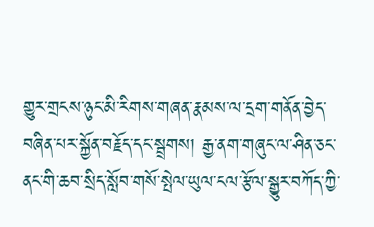གྱུར་གྲངས་ཉུང་མི་རིགས་གཞན་རྣམས་ལ་དྲག་གནོན་བྱེད་བཞིན་པར་སྐྱོན་བརྗོད་དང་སྦྲགས། རྒྱ་ནག་གཞུང་ལ་ཤིན་ཅང་ནང་གི་ཆབ་སྲིད་སློབ་གསོ་སྤེལ་ཡུལ་ངལ་རྩོལ་སྒྱུར་བཀོད་ཀྱི་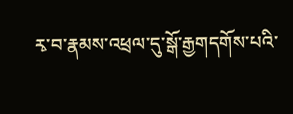རྭ་བ་རྣམས་འཕྲལ་དུ་སྒོ་རྒྱགདགོས་པའི་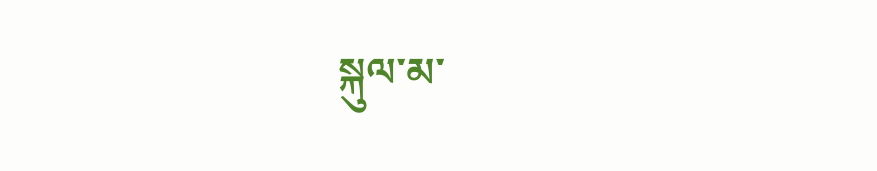སྐུལ་མ་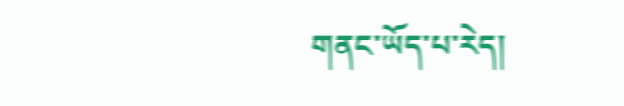གནང་ཡོད་པ་རེད།